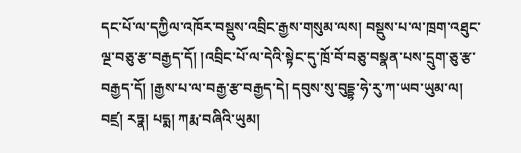དང་པོ་ལ་དཀྱིལ་འཁོར་བསྡུས་འབྲིང་རྒྱས་གསུམ་ལས། བསྡུས་པ་ལ་ཁྲག་འཐུང་ལྔ་བཅུ་རྩ་བརྒྱད་དོ། །འབྲིང་པོ་ལ་དེའི་སྟེང་དུ་ཁྲོ་བོ་བཅུ་བསྣན་པས་དྲུག་ཅུ་རྩ་བརྒྱད་དོ། །རྒྱས་པ་ལ་བརྒྱ་རྩ་བརྒྱད་དེ། དབུས་སུ་བུདྡྷ་ཧེ་རུ་ཀ་ཡབ་ཡུམ་ལ། བཛྲ། རཏྣ། པདྨ། ཀརྨ་བཞིའི་ཡུམ།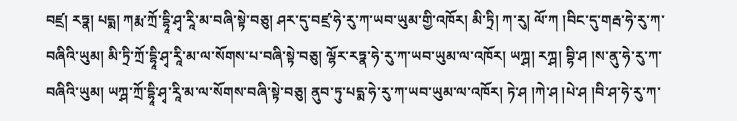བཛྲ། རཏྣ། པདྨ། ཀརྨ་ཀྲོ་དྷཱི་ཤྭ་རཱི་མ་བཞི་སྟེ་བཅུ། ཤར་དུ་བཛྲ་ཧེ་རུ་ཀ་ཡབ་ཡུམ་གྱི་འཁོར། མི་ཏྲི། ཀ་རུ། ལོ་ཀ །བིང་དུ་གརྦ་ཧེ་རུ་ཀ་བཞིའི་ཡུམ། མི་ཏྲི་ཀྲོ་དྷཱི་ཤྭ་རཱི་མ་ལ་སོགས་པ་བཞི་སྟེ་བཅུ། ལྷོར་རཏྣ་ཧེ་རུ་ཀ་ཡབ་ཡུམ་ལ་འཁོར། ཡཀྴ། རཀྴ། བྷི་ཤ །ས་ནུ་ཧེ་རུ་ཀ་བཞིའི་ཡུམ། ཡཀྴ་ཀྲོ་དྷཱི་ཤྭ་རཱི་མ་ལ་སོགས་བཞི་སྟེ་བཅུ། ནུབ་ཏུ་པདྨ་ཧེ་རུ་ཀ་ཡབ་ཡུམ་ལ་འཁོར། ཏེ་ཤ །ཀེ་ཤ །པེ་ཤ །བི་ཤ་ཧེ་རུ་ཀ་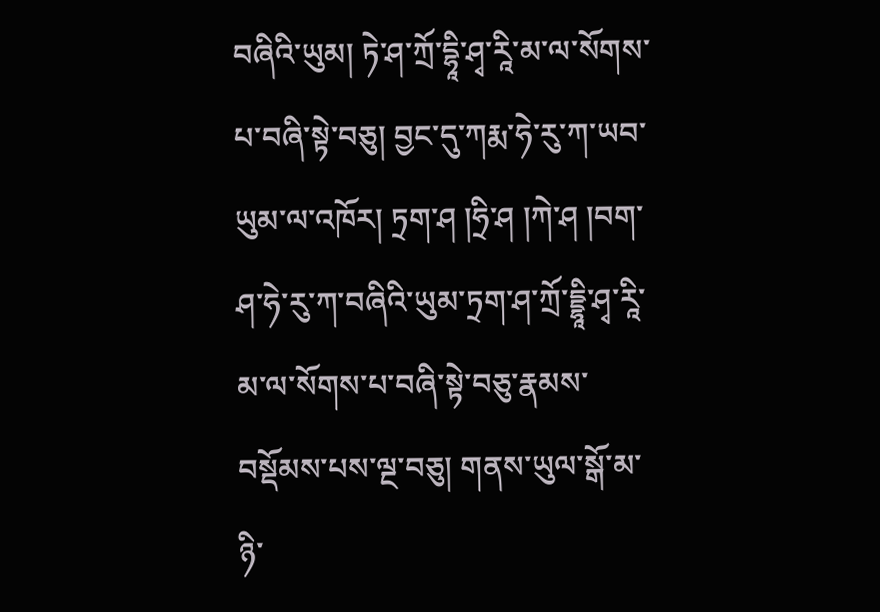བཞིའི་ཡུམ། ཏེ་ཤ་ཀྲོ་དྷཱི་ཤྭ་རཱི་མ་ལ་སོགས་པ་བཞི་སྟེ་བཅུ། བྱང་དུ་ཀརྨ་ཧེ་རུ་ཀ་ཡབ་ཡུམ་ལ་འཁོར། ཏྲག་ཤ །ཧྲི་ཤ །ཀེ་ཤ །བག་ཤ་ཧེ་རུ་ཀ་བཞིའི་ཡུམ་ཏྲག་ཤ་ཀྲོ་དྡྷཱི་ཤྭ་རཱི་མ་ལ་སོགས་པ་བཞི་སྟེ་བཅུ་རྣམས་བསྡོམས་པས་ལྔ་བཅུ། གནས་ཡུལ་སྒོ་མ་ཉི་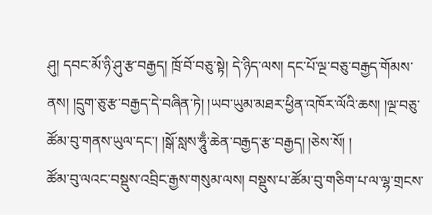ཤུ། དབང་མོ་ཉི་ཤུ་རྩ་བརྒྱད། ཁྲོ་བོ་བཅུ་སྟེ། དེ་ཉིད་ལས། དང་པོ་ལྔ་བཅུ་བརྒྱད་གོམས་ནས། །དྲུག་ཅུ་རྩ་བརྒྱད་དེ་བཞིན་ཏེ། །ཡབ་ཡུམ་མཐར་ཕྱིན་འཁོར་ལོའི་ཆས། །ལྔ་བཅུ་ཚོམ་བུ་གནས་ཡུལ་དང་། །སྒོ་སླས་ཧཱུྃ་ཆེན་བརྒྱད་རྩ་བརྒྱད། །ཅེས་སོ། །
ཚོམ་བུ་ལའང་བསྡུས་འབྲིང་རྒྱས་གསུམ་ལས། བསྡུས་པ་ཚོམ་བུ་གཅིག་པ་ལ་ལྷ་གྲངས་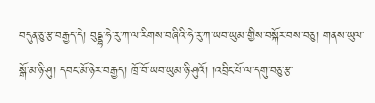བདུན་ཅུ་རྩ་བརྒྱད་དེ། བུདྡྷ་ཧེ་རུ་ཀ་ལ་རིགས་བཞིའི་ཧེ་རུ་ཀ་ཡབ་ཡུམ་གྱིས་བསྐོར་བས་བཅུ། གནས་ཡུལ་སྒོ་མ་ཉི་ཤུ། དབང་མོ་ཉེར་བརྒྱད། ཁྲོ་བོ་ཡབ་ཡུམ་ཉི་ཤུའོ། །འབྲིང་པོ་ལ་དགུ་བཅུ་རྩ་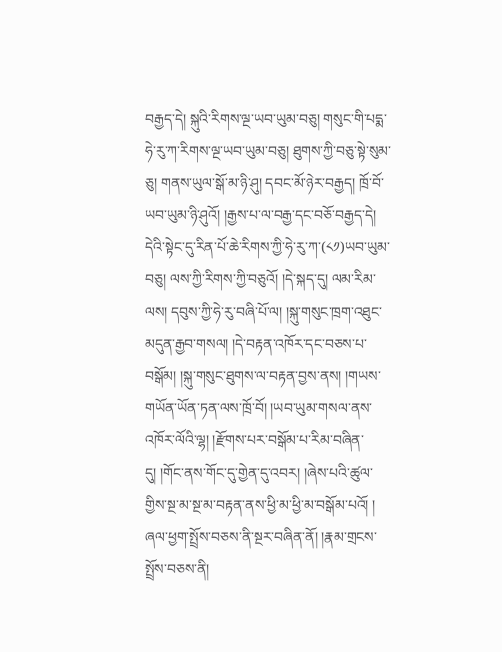བརྒྱད་དེ། སྐུའི་རིགས་ལྔ་ཡབ་ཡུམ་བཅུ། གསུང་གི་པདྨ་ཧེ་རུ་ཀ་རིགས་ལྔ་ཡབ་ཡུམ་བཅུ། ཐུགས་ཀྱི་བཅུ་སྟེ་སུམ་ཅུ། གནས་ཡུལ་སྒོ་མ་ཉི་ཤུ། དབང་མོ་ཉེར་བརྒྱད། ཁྲོ་བོ་ཡབ་ཡུམ་ཉི་ཤུའོ། །རྒྱས་པ་ལ་བརྒྱ་དང་བཅོ་བརྒྱད་དེ། དེའི་སྟེང་དུ་རིན་པོ་ཆེ་རིགས་ཀྱི་ཧེ་རུ་ཀ་(༨༡)ཡབ་ཡུམ་བཅུ། ལས་ཀྱི་རིགས་ཀྱི་བཅུའོ། །དེ་སྐད་དུ། ལམ་རིམ་ལས། དབུས་ཀྱི་ཧེ་རུ་བཞི་པོ་ལ། །སྐུ་གསུང་ཁྲག་འཐུང་མདུན་རྒྱབ་གསལ། །དེ་བརྟན་འཁོར་དང་བཅས་པ་བསྒོམ། །སྐུ་གསུང་ཐུགས་ལ་བརྟན་བྱས་ནས། །གཡས་གཡོན་ཡོན་ཏན་ལས་ཁྲོ་བོ། །ཡབ་ཡུམ་གསལ་ནས་འཁོར་ལོའི་ལྷ། །རྫོགས་པར་བསྒོམ་པ་རིམ་བཞིན་དུ། །གོང་ནས་གོང་དུ་གྱེན་དུ་འབར། །ཞེས་པའི་ཚུལ་གྱིས་སྔ་མ་སྔ་མ་བརྟན་ནས་ཕྱི་མ་ཕྱི་མ་བསྒོམ་པའོ། །
ཞལ་ཕྱག་སྤྲོས་བཅས་ནི་སྔར་བཞིན་ནོ། །རྣམ་གྲངས་སྤྲོས་བཅས་ནི།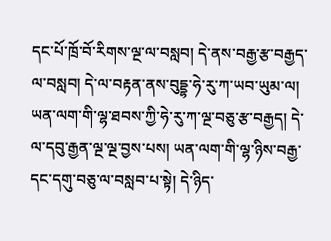དང་པོ་ཁྲོ་བོ་རིགས་ལྔ་ལ་བསླབ། དེ་ནས་བརྒྱ་རྩ་བརྒྱད་ལ་བསླབ། དེ་ལ་བརྟན་ནས་བུདྡྷ་ཧེ་རུ་ཀ་ཡབ་ཡུམ་ལ། ཡན་ལག་གི་ལྷ་ཐབས་ཀྱི་ཧེ་རུ་ཀ་ལྔ་བཅུ་རྩ་བརྒྱད། དེ་ལ་དབུ་རྒྱན་ལྔ་ལྔ་བྱས་པས། ཡན་ལག་གི་ལྷ་ཉིས་བརྒྱ་དང་དགུ་བཅུ་ལ་བསླབ་པ་སྟེ། དེ་ཉིད་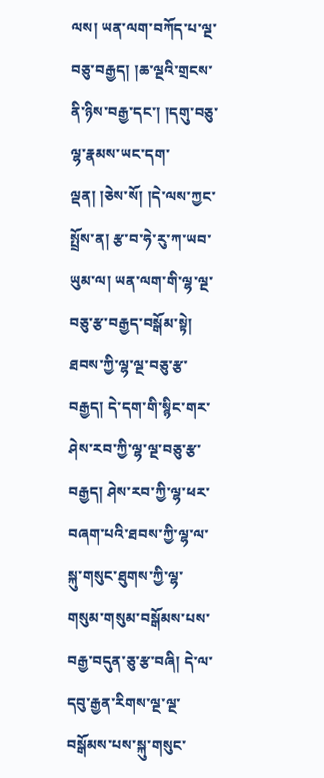ལས། ཡན་ལག་བཀོད་པ་ལྔ་བཅུ་བརྒྱད། །ཆ་ལྔའི་གྲངས་ནི་ཉིས་བརྒྱ་དང་། །དགུ་བཅུ་ལྷ་རྣམས་ཡང་དག་ལྡན། །ཅེས་སོ། །དེ་ལས་ཀྱང་སྤྲོས་ན། རྩ་བ་ཧེ་རུ་ཀ་ཡབ་ཡུམ་ལ། ཡན་ལག་གི་ལྷ་ལྔ་བཅུ་རྩ་བརྒྱད་བསྒོམ་སྟེ། ཐབས་ཀྱི་ལྷ་ལྔ་བཅུ་རྩ་བརྒྱད། དེ་དག་གི་སྙིང་གར་ཤེས་རབ་ཀྱི་ལྷ་ལྔ་བཅུ་རྩ་བརྒྱད། ཤེས་རབ་ཀྱི་ལྷ་ཕར་བཞག་པའི་ཐབས་ཀྱི་ལྷ་ལ་སྐུ་གསུང་ཐུགས་ཀྱི་ལྷ་གསུམ་གསུམ་བསྒོམས་པས་བརྒྱ་བདུན་ཅུ་རྩ་བཞི། དེ་ལ་དབུ་རྒྱན་རིགས་ལྔ་ལྔ་བསྒོམས་པས་སྐུ་གསུང་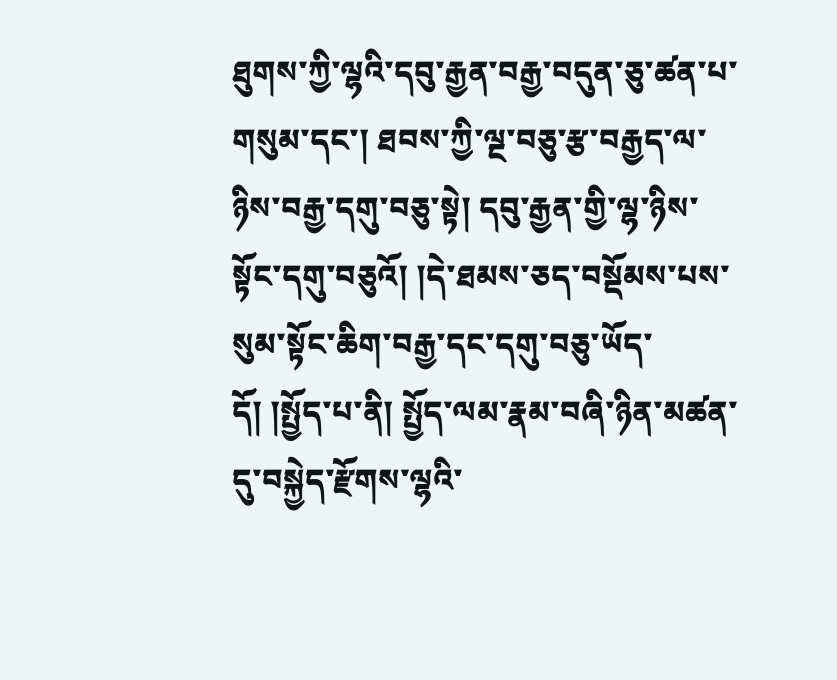ཐུགས་ཀྱི་ལྷའི་དབུ་རྒྱན་བརྒྱ་བདུན་ཅུ་ཚན་པ་གསུམ་དང་། ཐབས་ཀྱི་ལྔ་བཅུ་རྩ་བརྒྱད་ལ་ཉིས་བརྒྱ་དགུ་བཅུ་སྟེ། དབུ་རྒྱན་གྱི་ལྷ་ཉིས་སྟོང་དགུ་བཅུའོ། །དེ་ཐམས་ཅད་བསྡོམས་པས་སུམ་སྟོང་ཆིག་བརྒྱ་དང་དགུ་བཅུ་ཡོད་དོ། །སྤྱོད་པ་ནི། སྤྱོད་ལམ་རྣམ་བཞི་ཉིན་མཚན་དུ་བསྐྱེད་རྫོགས་ལྷའི་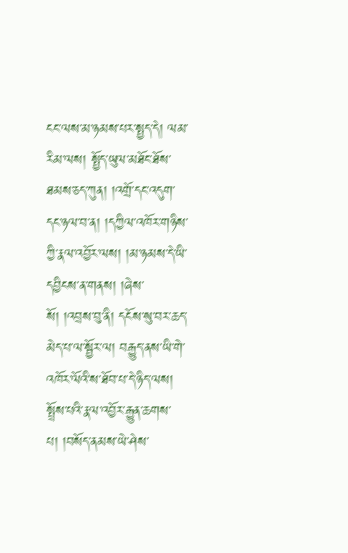ངང་ལས་མ་ཉམས་པར་སྤྱད་དེ། ལམ་རིམ་ལས། སྤྱོད་ཡུལ་མཐོང་ཐོས་ཐམས་ཅད་ཀུན། །འགྲོ་དང་འདུག་དང་ཉལ་བ་ན། །དཀྱིལ་འཁོར་གཉིས་ཀྱི་རྣལ་འབྱོར་ལས། །མ་ཉམས་དེ་ཡི་དབྱིངས་ན་གནས། །ཞེས་སོ། །འབྲས་བུ་ནི། དངོས་སུ་བར་ཆད་མེད་པ་ལ་སྦྱོར་ལ། བརྒྱུད་ནས་ཡི་གེ་འཁོར་ལོའི་ས་ཐོབ་པ་དེ་ཉིད་ལས། སྤྲོས་པའི་རྣལ་འབྱོར་རྒྱུན་ཆགས་པ། །བསོད་ནམས་ཡེ་ཤེས་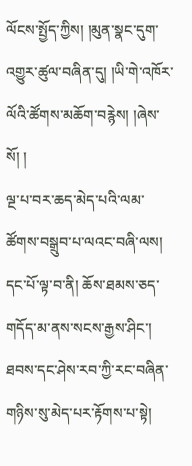ལོངས་སྤྱོད་ཀྱིས། །མུན་སྣང་དུག་འགྱུར་ཚུལ་བཞིན་དུ། །ཡི་གེ་འཁོར་ལོའི་ཚོགས་མཆོག་བརྙེས། །ཞེས་སོ། །
ལྔ་པ་བར་ཆད་མེད་པའི་ལམ་ཚོགས་བསྒྲུབ་པ་ལའང་བཞི་ལས། དང་པོ་ལྟ་བ་ནི། ཆོས་ཐམས་ཅད་གདོད་མ་ནས་སངས་རྒྱས་ཤིང་། ཐབས་དང་ཤེས་རབ་ཀྱི་རང་བཞིན་གཉིས་སུ་མེད་པར་རྟོགས་པ་སྟེ།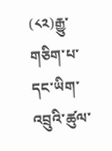(༨༢)རྒྱུ་གཅིག་པ་དང་ཡིག་འབྲུའི་ཚུལ་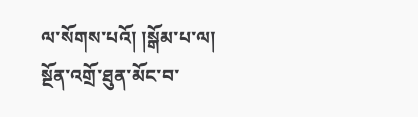ལ་སོགས་པའོ། །སྒོམ་པ་ལ། སྔོན་འགྲོ་ཐུན་མོང་བ་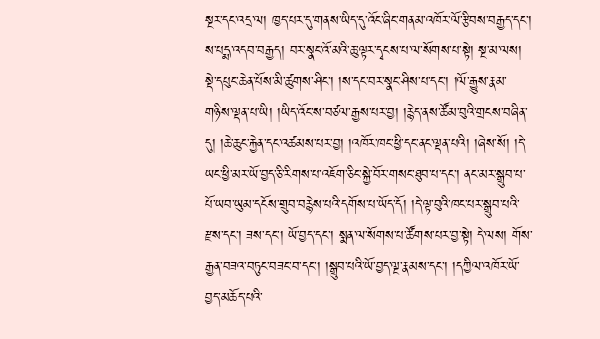སྔར་དང་འདྲ་ལ། ཁྱད་པར་དུ་གནས་ཡིད་དུ་འོང་ཞིང་གནམ་འཁོར་ལོ་རྩིབས་བརྒྱད་དང་། ས་པདྨ་འདབ་བརྒྱད། བར་སྣང་འོ་མའི་ཆུ་ལྟར་དྭངས་པ་ལ་སོགས་པ་སྟེ། སྔ་མ་ལས། སྡེ་དཔུང་ཆེན་པོས་མི་ཚུགས་ཤིང་། །ས་དང་བར་སྣང་ཤིས་པ་དང་། །ལོ་རྒྱུས་རྣམ་གཉིས་ལྡན་པ་ཡི། །ཡིད་འོང་ས་བཙལ་རྒྱས་པར་བྱ། །རྙེད་ནས་ཚོམ་བུའི་གྲངས་བཞིན་དུ། །ཆེ་ཆུང་རྐྱེན་དང་འཚམས་པར་བྱ། །འཁོར་ཁང་ཕྱི་དང་ནང་ལྡན་པའི། །ཞེས་སོ། །དེ་ཡང་ཕྱི་མར་ཡོ་བྱད་ཅི་རིགས་པ་འཇོག་ཅིང་སྐྱེ་བོར་གསང་ཐུབ་པ་དང་། ནང་མར་སྒྲུབ་པ་པོ་ཡབ་ཡུམ་དངོས་གྲུབ་བརྙེས་པའི་དགོས་པ་ཡོད་དོ། །དེ་ལྟ་བུའི་ཁང་པར་སྒྲུབ་པའི་རྫས་དང་། ཟས་དང་། ཡོ་བྱད་དང་། སྨན་ལ་སོགས་པ་ཚོགས་པར་བྱ་སྟེ། དེ་ལས། གོས་རྒྱན་བཟའ་བཏུང་བཟང་བ་དང་། །སྒྲུབ་པའི་ཡོ་བྱད་ལྔ་རྣམས་དང་། །དཀྱིལ་འཁོར་ཡོ་བྱད་མཆོད་པའི་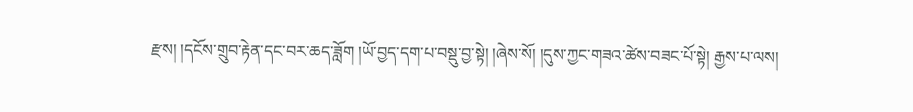རྫས། །དངོས་གྲུབ་རྟེན་དང་བར་ཆད་ཟློག །ཡོ་བྱད་དག་པ་བསྡུ་བྱ་སྟེ། །ཞེས་སོ། །དུས་ཀྱང་གཟའ་ཚེས་བཟང་པོ་སྟེ། རྒྱས་པ་ལས།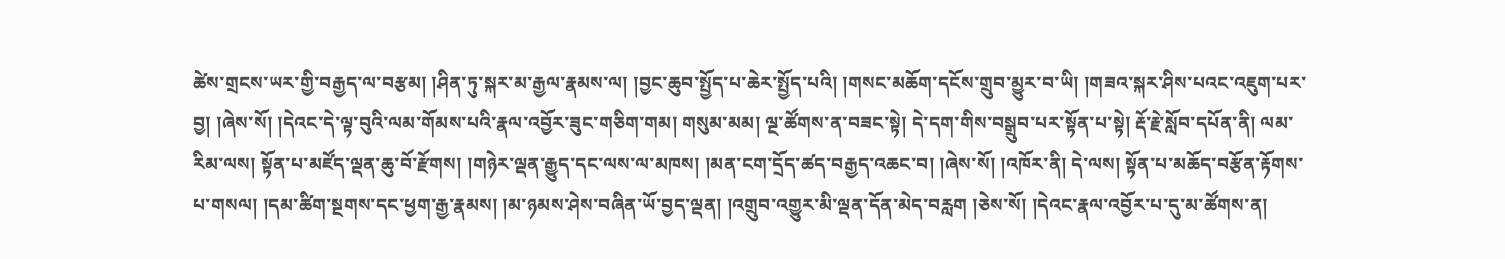ཚེས་གྲངས་ཡར་གྱི་བརྒྱད་ལ་བརྩམ། །ཤིན་ཏུ་སྐར་མ་རྒྱལ་རྣམས་ལ། །བྱང་ཆུབ་སྤྱོད་པ་ཆེར་སྤྱོད་པའི། །གསང་མཆོག་དངོས་གྲུབ་མྱུར་བ་ཡི། །གཟའ་སྐར་ཤིས་པའང་འཇུག་པར་བྱ། །ཞེས་སོ། །དེའང་དེ་ལྟ་བུའི་ལམ་གོམས་པའི་རྣལ་འབྱོར་ཟུང་གཅིག་གམ། གསུམ་མམ། ལྔ་ཚོགས་ན་བཟང་སྟེ། དེ་དག་གིས་བསྒྲུབ་པར་སྟོན་པ་སྟེ། རྡོ་རྗེ་སློབ་དཔོན་ནི། ལམ་རིམ་ལས། སྟོན་པ་མཛོད་ལྡན་ཆུ་བོ་རྫོགས། །གཉེར་ལྡན་རྒྱུད་དང་ལས་ལ་མཁས། །མན་ངག་དྲོད་ཚད་བརྒྱད་འཆང་བ། །ཞེས་སོ། །འཁོར་ནི། དེ་ལས། སྟོན་པ་མཆོད་བརྩོན་རྟོགས་པ་གསལ། །དམ་ཚིག་སྔགས་དང་ཕྱག་རྒྱ་རྣམས། །མ་ཉམས་ཤེས་བཞིན་ཡོ་བྱད་ལྡན། །འགྲུབ་འགྱུར་མི་ལྡན་དོན་མེད་བརླག །ཅེས་སོ། །དེའང་རྣལ་འབྱོར་པ་དུ་མ་ཚོགས་ན།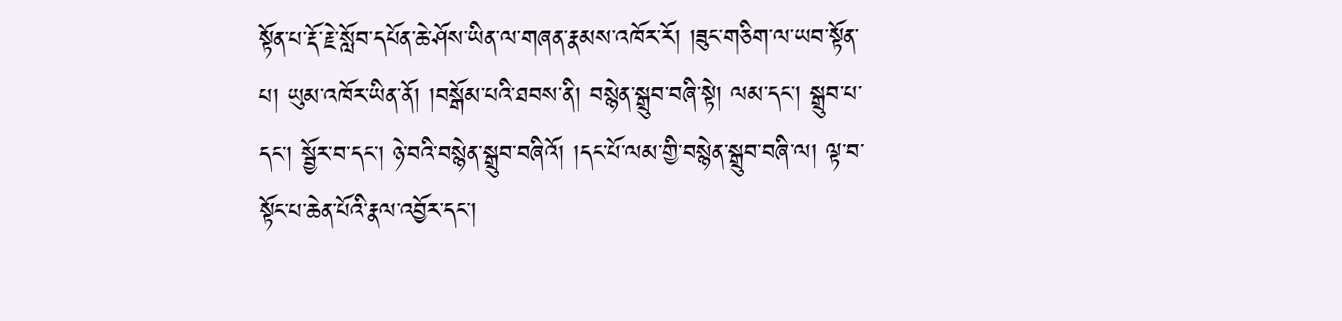སྟོན་པ་རྡོ་རྗེ་སློབ་དཔོན་ཆེ་ཤོས་ཡིན་ལ་གཞན་རྣམས་འཁོར་རོ། །ཟུང་གཅིག་ལ་ཡབ་སྟོན་པ། ཡུམ་འཁོར་ཡིན་ནོ། །བསྒོམ་པའི་ཐབས་ནི། བསྙེན་སྒྲུབ་བཞི་སྟེ། ལམ་དང་། སྒྲུབ་པ་དང་། སྦྱོར་བ་དང་། ཉེ་བའི་བསྙེན་སྒྲུབ་བཞིའོ། །དང་པོ་ལམ་གྱི་བསྙེན་སྒྲུབ་བཞི་ལ། ལྟ་བ་སྟོང་པ་ཆེན་པོའི་རྣལ་འབྱོར་དང་།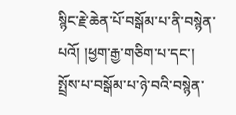སྙིང་རྗེ་ཆེན་པོ་བསྒོམ་པ་ནི་བསྙེན་པའོ། །ཕྱག་རྒྱ་གཅིག་པ་དང་། སྤྲོས་པ་བསྒོམ་པ་ཉེ་བའི་བསྙེན་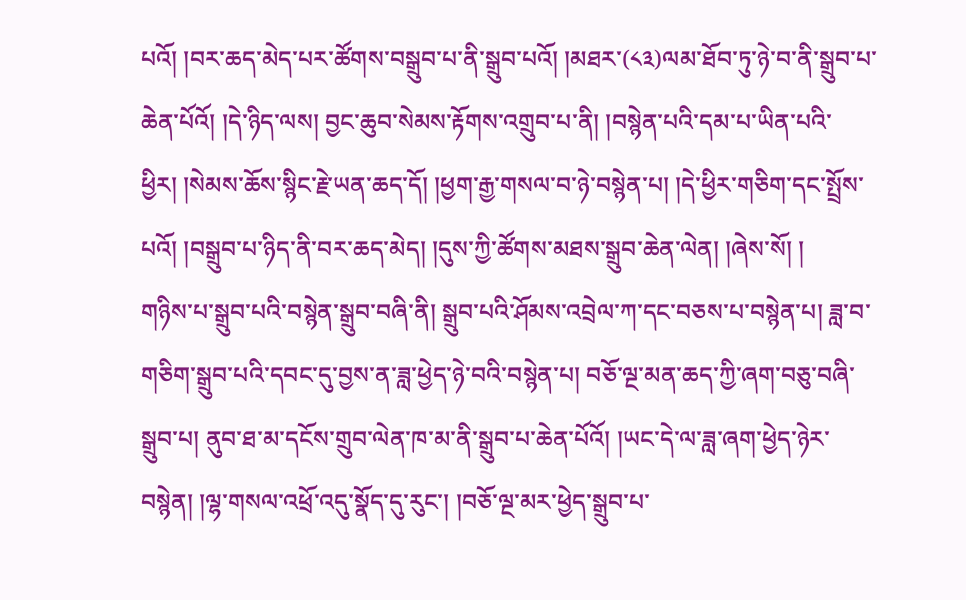པའོ། །བར་ཆད་མེད་པར་ཚོགས་བསྒྲུབ་པ་ནི་སྒྲུབ་པའོ། །མཐར་(༨༣)ལམ་ཐོབ་ཏུ་ཉེ་བ་ནི་སྒྲུབ་པ་ཆེན་པོའོ། །དེ་ཉིད་ལས། བྱང་ཆུབ་སེམས་རྟོགས་འགྲུབ་པ་ནི། །བསྙེན་པའི་དམ་པ་ཡིན་པའི་ཕྱིར། །སེམས་ཆོས་སྙིང་རྗེ་ཡན་ཆད་དོ། །ཕྱག་རྒྱ་གསལ་བ་ཉེ་བསྙེན་པ། །དེ་ཕྱིར་གཅིག་དང་སྤྲོས་པའོ། །བསྒྲུབ་པ་ཉིད་ནི་བར་ཆད་མེད། །དུས་ཀྱི་ཚོགས་མཐས་སྒྲུབ་ཆེན་ལེན། །ཞེས་སོ། །
གཉིས་པ་སྒྲུབ་པའི་བསྙེན་སྒྲུབ་བཞི་ནི། སྒྲུབ་པའི་ཤོམས་འབྲེལ་ཀ་དང་བཅས་པ་བསྙེན་པ། ཟླ་བ་གཅིག་སྒྲུབ་པའི་དབང་དུ་བྱས་ན་ཟླ་ཕྱེད་ཉེ་བའི་བསྙེན་པ། བཅོ་ལྔ་མན་ཆད་ཀྱི་ཞག་བཅུ་བཞི་སྒྲུབ་པ། ནུབ་ཐ་མ་དངོས་གྲུབ་ལེན་ཁ་མ་ནི་སྒྲུབ་པ་ཆེན་པོའོ། །ཡང་དེ་ལ་ཟླ་ཞག་ཕྱེད་ཉེར་བསྙེན། །ལྷ་གསལ་འཕྲོ་འདུ་སྣོད་དུ་རུང་། །བཅོ་ལྔ་མར་ཕྱེད་སྒྲུབ་པ་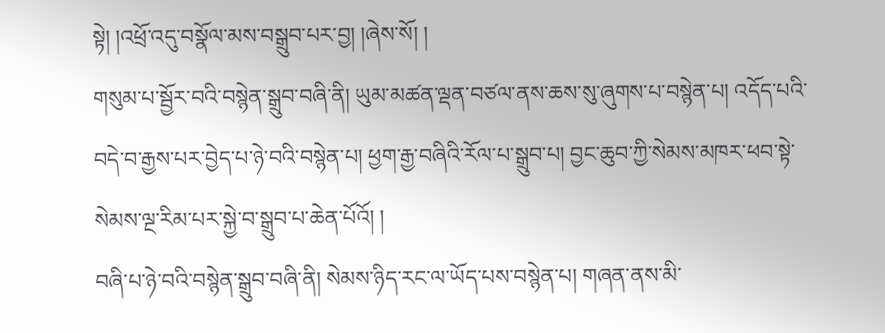སྟེ། །འཕྲོ་འདུ་བསྣོལ་མས་བསྒྲུབ་པར་བྱ། །ཞེས་སོ། །
གསུམ་པ་སྦྱོར་བའི་བསྙེན་སྒྲུབ་བཞི་ནི། ཡུམ་མཚན་ལྡན་བཙལ་ནས་ཆས་སུ་ཞུགས་པ་བསྙེན་པ། འདོད་པའི་བདེ་བ་རྒྱས་པར་བྱེད་པ་ཉེ་བའི་བསྙེན་པ། ཕྱག་རྒྱ་བཞིའི་རོལ་པ་སྒྲུབ་པ། བྱང་ཆུབ་ཀྱི་སེམས་མཁར་ཕབ་སྟེ་སེམས་ལྔ་རིམ་པར་སྐྱེ་བ་སྒྲུབ་པ་ཆེན་པོའོ། །
བཞི་པ་ཉེ་བའི་བསྙེན་སྒྲུབ་བཞི་ནི། སེམས་ཉིད་རང་ལ་ཡོད་པས་བསྙེན་པ། གཞན་ནས་མི་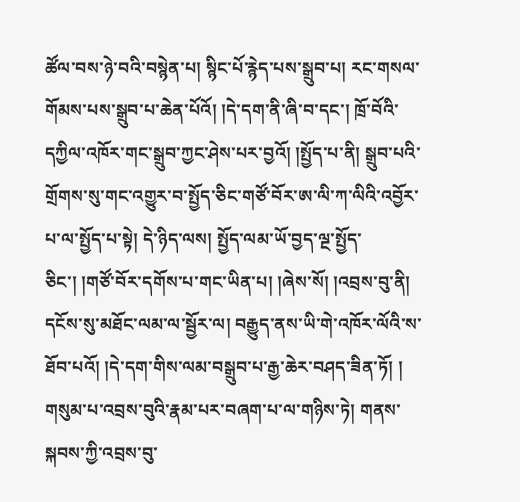ཚོལ་བས་ཉེ་བའི་བསྙེན་པ། སྙིང་པོ་རྙེད་པས་སྒྲུབ་པ། རང་གསལ་གོམས་པས་སྒྲུབ་པ་ཆེན་པོའོ། །དེ་དག་ནི་ཞི་བ་དང་། ཁྲོ་བོའི་དཀྱིལ་འཁོར་གང་སྒྲུབ་ཀྱང་ཤེས་པར་བྱའོ། །སྤྱོད་པ་ནི། སྒྲུབ་པའི་གྲོགས་སུ་གང་འགྱུར་བ་སྤྱོད་ཅིང་གཙོ་བོར་ཨ་ལི་ཀ་ལིའི་འབྱོར་པ་ལ་སྤྱོད་པ་སྟེ། དེ་ཉིད་ལས། སྤྱོད་ལམ་ཡོ་བྱད་ལྔ་སྤྱོད་ཅིང་། །གཙོ་བོར་དགོས་པ་གང་ཡིན་པ། །ཞེས་སོ། །འབྲས་བུ་ནི། དངོས་སུ་མཐོང་ལམ་ལ་སྦྱོར་ལ། བརྒྱུད་ནས་ཡི་གེ་འཁོར་ལོའི་ས་ཐོབ་པའོ། །དེ་དག་གིས་ལམ་བསྒྲུབ་པ་རྒྱ་ཆེར་བཤད་ཟིན་ཏོ། །
གསུམ་པ་འབྲས་བུའི་རྣམ་པར་བཞག་པ་ལ་གཉིས་ཏེ། གནས་སྐབས་ཀྱི་འབྲས་བུ་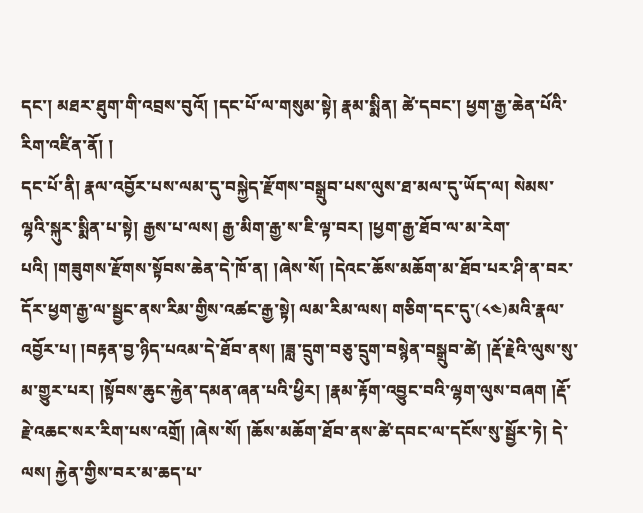དང་། མཐར་ཐུག་གི་འབྲས་བུའོ། །དང་པོ་ལ་གསུམ་སྟེ། རྣམ་སྨིན། ཚེ་དབང་། ཕྱག་རྒྱ་ཆེན་པོའི་རིག་འཛིན་ནོ། །
དང་པོ་ནི། རྣལ་འབྱོར་པས་ལམ་དུ་བསྐྱེད་རྫོགས་བསྒྲུབ་པས་ལུས་ཐ་མལ་དུ་ཡོད་ལ། སེམས་ལྷའི་སྐུར་སྨིན་པ་སྟེ། རྒྱས་པ་ལས། རྒྱ་མིག་རྒྱ་ས་ཇི་ལྟ་བར། །ཕྱག་རྒྱ་ཐོབ་ལ་མ་རེག་པའི། །གཟུགས་རྫོགས་སྟོབས་ཆེན་དེ་ཁོ་ན། །ཞེས་སོ། །དེའང་ཆོས་མཆོག་མ་ཐོབ་པར་ཤི་ན་བར་དོར་ཕྱག་རྒྱ་ལ་སྦྱང་ནས་རིམ་གྱིས་འཚང་རྒྱ་སྟེ། ལམ་རིམ་ལས། གཅིག་དང་དུ་(༨༤)མའི་རྣལ་འབྱོར་པ། །བརྟན་བྱ་ཉིད་པའམ་དེ་ཐོབ་ནས། །ཟླ་དྲུག་བཅུ་དྲུག་བསྙེན་བསྒྲུབ་ཚེ། །རྡོ་རྗེའི་ལུས་སུ་མ་གྱུར་པར། །སྟོབས་ཆུང་རྐྱེན་དམན་ཞན་པའི་ཕྱིར། །རྣམ་རྟོག་འབྱུང་བའི་ལྷག་ལུས་བཞག །རྡོ་རྗེ་འཆང་སར་རིག་པས་འགྲོ། །ཞེས་སོ། །ཆོས་མཆོག་ཐོབ་ནས་ཚེ་དབང་ལ་དངོས་སུ་སྦྱོར་ཏེ། དེ་ལས། རྐྱེན་གྱིས་བར་མ་ཆད་པ་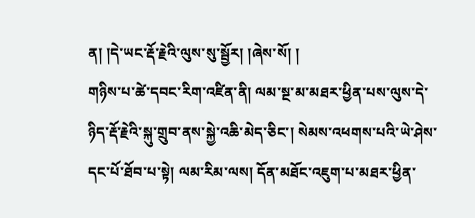ན། །དེ་ཡང་རྡོ་རྗེའི་ལུས་སུ་སྦྱོར། །ཞེས་སོ། །
གཉིས་པ་ཚེ་དབང་རིག་འཛིན་ནི། ལམ་སྔ་མ་མཐར་ཕྱིན་པས་ལུས་དེ་ཉིད་རྡོ་རྗེའི་སྐུ་གྲུབ་ནས་སྐྱེ་འཆི་མེད་ཅིང་། སེམས་འཕགས་པའི་ཡེ་ཤེས་དང་པོ་ཐོབ་པ་སྟེ། ལམ་རིམ་ལས། དོན་མཐོང་འཇུག་པ་མཐར་ཕྱིན་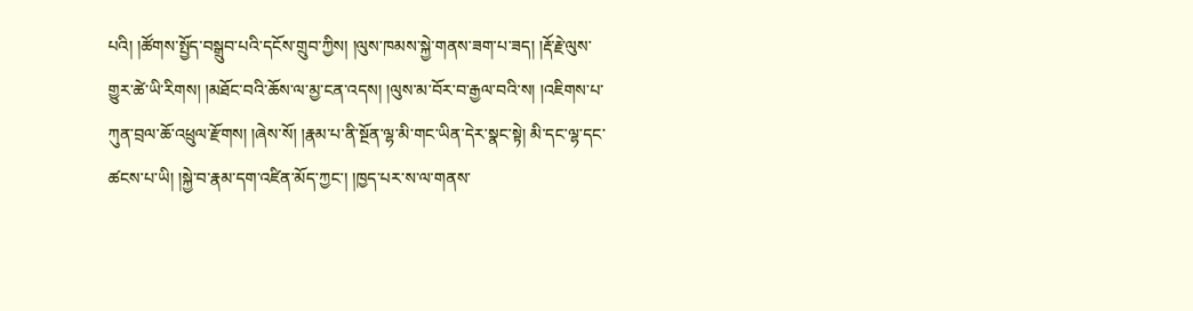པའི། །ཚོགས་སྤྱོད་བསྒྲུབ་པའི་དངོས་གྲུབ་ཀྱིས། །ལུས་ཁམས་སྐྱེ་གནས་ཟག་པ་ཟད། །རྡོ་རྗེ་ལུས་གྱུར་ཚེ་ཡི་རིགས། །མཐོང་བའི་ཆོས་ལ་མྱ་ངན་འདས། །ལུས་མ་བོར་བ་རྒྱལ་བའི་ས། །འཇིགས་པ་ཀུན་བྲལ་ཆོ་འཕྲུལ་རྫོགས། །ཞེས་སོ། །རྣམ་པ་ནི་སྔོན་ལྷ་མི་གང་ཡིན་དེར་སྣང་སྟེ། མི་དང་ལྷ་དང་ཚངས་པ་ཡི། །སྐྱེ་བ་རྣམ་དག་འཛིན་མོད་ཀྱང་། །ཁྱད་པར་ས་ལ་གནས་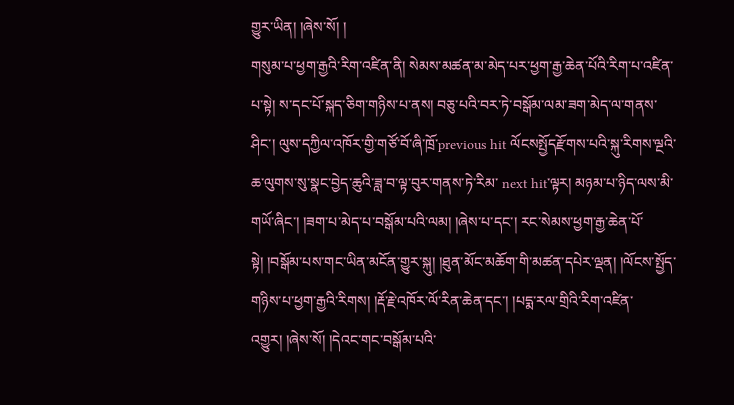གྱུར་ཡིན། །ཞེས་སོ། །
གསུམ་པ་ཕྱག་རྒྱའི་རིག་འཛིན་ནི། སེམས་མཚན་མ་མེད་པར་ཕྱག་རྒྱ་ཆེན་པོའི་རིག་པ་འཛིན་པ་སྟེ། ས་དང་པོ་སྐད་ཅིག་གཉིས་པ་ནས། བཅུ་པའི་བར་ཏེ་བསྒོམ་ལམ་ཟག་མེད་ལ་གནས་ཤིང་། ལུས་དཀྱིལ་འཁོར་གྱི་གཙོ་བོ་ཞི་ཁྲོ་previous hit ལོངསསྤྱོདརྫོགས་པའི་སྐུ་རིགས་ལྔའི་ཆ་ལུགས་སུ་སྣང་བྱེད་ཆུའི་ཟླ་བ་ལྟ་བུར་གནས་ཏེ་རིམ་ next hit་ལྟར། མཉམ་པ་ཉིད་ལས་མི་གཡོ་ཞིང་། །ཟག་པ་མེད་པ་བསྒོམ་པའི་ལམ། །ཞེས་པ་དང་། རང་སེམས་ཕྱག་རྒྱ་ཆེན་པོ་སྟེ། །བསྒོམ་པས་གང་ཡིན་མངོན་གྱུར་སྐུ། །ཐུན་མོང་མཆོག་གི་མཚན་དཔེར་ལྡན། །ལོངས་སྤྱོད་གཉིས་པ་ཕྱག་རྒྱའི་རིགས། །རྡོ་རྗེ་འཁོར་ལོ་རིན་ཆེན་དང་། །པདྨ་རལ་གྲིའི་རིག་འཛིན་འགྱུར། །ཞེས་སོ། །དེའང་གང་བསྒོམ་པའི་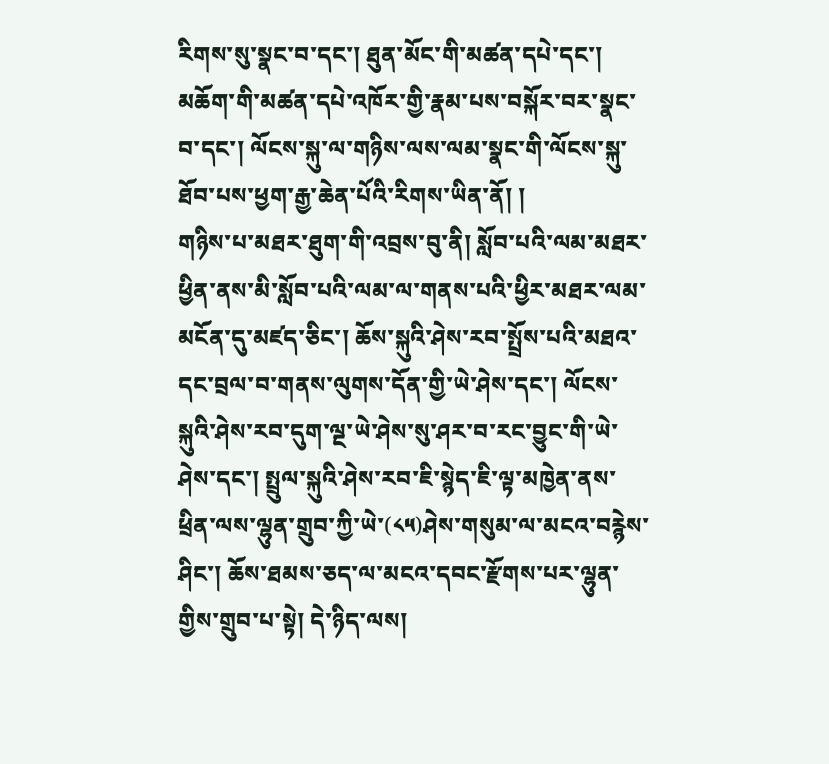རིགས་སུ་སྣང་བ་དང་། ཐུན་མོང་གི་མཚན་དཔེ་དང་། མཆོག་གི་མཚན་དཔེ་འཁོར་གྱི་རྣམ་པས་བསྐོར་བར་སྣང་བ་དང་། ལོངས་སྐུ་ལ་གཉིས་ལས་ལམ་སྣང་གི་ལོངས་སྐུ་ཐོབ་པས་ཕྱག་རྒྱ་ཆེན་པོའི་རིགས་ཡིན་ནོ། །
གཉིས་པ་མཐར་ཐུག་གི་འབྲས་བུ་ནི། སློབ་པའི་ལམ་མཐར་ཕྱིན་ནས་མི་སློབ་པའི་ལམ་ལ་གནས་པའི་ཕྱིར་མཐར་ལམ་མངོན་དུ་མཛད་ཅིང་། ཆོས་སྐུའི་ཤེས་རབ་སྤྲོས་པའི་མཐའ་དང་བྲལ་བ་གནས་ལུགས་དོན་གྱི་ཡེ་ཤེས་དང་། ལོངས་སྐུའི་ཤེས་རབ་དུག་ལྔ་ཡེ་ཤེས་སུ་ཤར་བ་རང་བྱུང་གི་ཡེ་ཤེས་དང་། སྤྲུལ་སྐུའི་ཤེས་རབ་ཇི་སྙེད་ཇི་ལྟ་མཁྱེན་ནས་ཕྲིན་ལས་ལྷུན་གྲུབ་ཀྱི་ཡེ་(༨༥)ཤེས་གསུམ་ལ་མངའ་བརྙེས་ཤིང་། ཆོས་ཐམས་ཅད་ལ་མངའ་དབང་རྫོགས་པར་ལྷུན་གྱིས་གྲུབ་པ་སྟེ། དེ་ཉིད་ལས།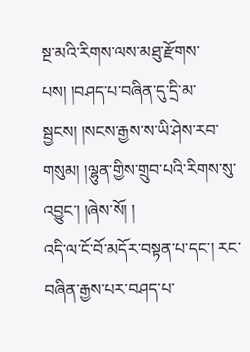སྔ་མའི་རིགས་ལས་མཐུ་རྫོགས་པས། །བཤད་པ་བཞིན་དུ་དྲི་མ་སྦྱངས། །སངས་རྒྱས་ས་ཡི་ཤེས་རབ་གསུམ། །ལྷུན་གྱིས་གྲུབ་པའི་རིགས་སུ་འབྱུང་། །ཞེས་སོ། །
འདི་ལ་ངོ་བོ་མདོར་བསྟན་པ་དང་། རང་བཞིན་རྒྱས་པར་བཤད་པ་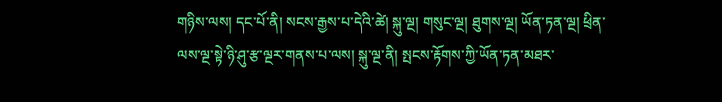གཉིས་ལས། དང་པོ་ནི། སངས་རྒྱས་པ་དེའི་ཚེ། སྐུ་ལྔ། གསུང་ལྔ། ཐུགས་ལྔ། ཡོན་ཏན་ལྔ། ཕྲིན་ལས་ལྔ་སྟེ་ཉི་ཤུ་རྩ་ལྔར་གནས་པ་ལས། སྐུ་ལྔ་ནི། སྤངས་རྟོགས་ཀྱི་ཡོན་ཏན་མཐར་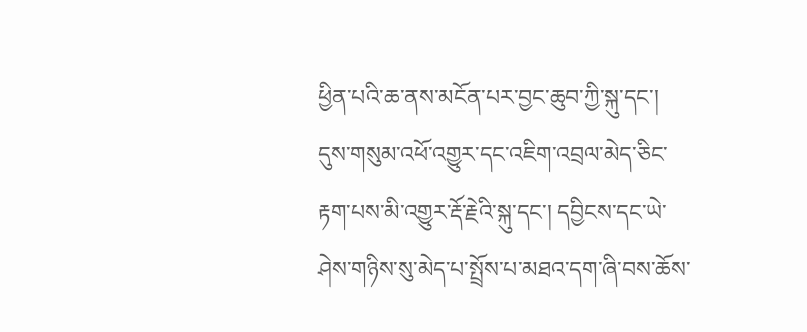ཕྱིན་པའི་ཆ་ནས་མངོན་པར་བྱང་ཆུབ་ཀྱི་སྐུ་དང་། དུས་གསུམ་འཕོ་འགྱུར་དང་འཇིག་འབྲལ་མེད་ཅིང་རྟག་པས་མི་འགྱུར་རྡོ་རྗེའི་སྐུ་དང་། དབྱིངས་དང་ཡེ་ཤེས་གཉིས་སུ་མེད་པ་སྤྲོས་པ་མཐའ་དག་ཞི་བས་ཆོས་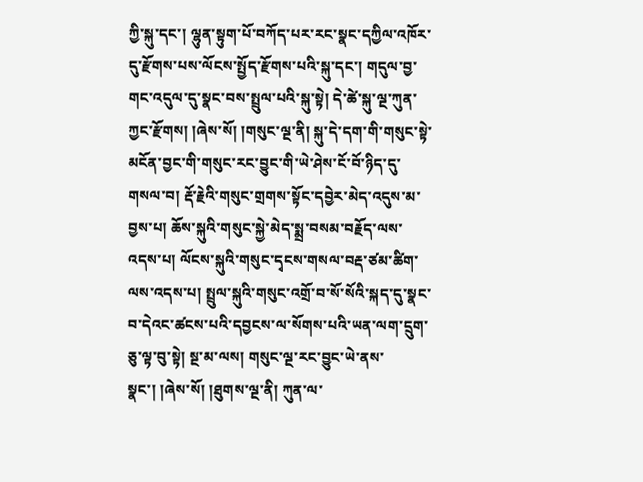ཀྱི་སྐུ་དང་། ལྷུན་སྟུག་པོ་བཀོད་པར་རང་སྣང་དཀྱིལ་འཁོར་དུ་རྫོགས་པས་ལོངས་སྤྱོད་རྫོགས་པའི་སྐུ་དང་། གདུལ་བྱ་གང་འདུལ་དུ་སྣང་བས་སྤྲུལ་པའི་སྐུ་སྟེ། དེ་ཚེ་སྐུ་ལྔ་ཀུན་ཀྱང་རྫོགས། །ཞེས་སོ། །གསུང་ལྔ་ནི། སྐུ་དེ་དག་གི་གསུང་སྟེ་མངོན་བྱང་གི་གསུང་རང་བྱུང་གི་ཡེ་ཤེས་ངོ་བོ་ཉིད་དུ་གསལ་བ། རྡོ་རྗེའི་གསུང་གྲགས་སྟོང་དབྱེར་མེད་འདུས་མ་བྱས་པ། ཆོས་སྐུའི་གསུང་སྐྱེ་མེད་སྨྲ་བསམ་བརྗོད་ལས་འདས་པ། ལོངས་སྐུའི་གསུང་དྭངས་གསལ་བརྡ་ཙམ་ཚིག་ལས་འདས་པ། སྤྲུལ་སྐུའི་གསུང་འགྲོ་བ་སོ་སོའི་སྐད་དུ་སྣང་བ་དེའང་ཚངས་པའི་དབྱངས་ལ་སོགས་པའི་ཡན་ལག་དྲུག་ཅུ་ལྟ་བུ་སྟེ། སྔ་མ་ལས། གསུང་ལྔ་རང་བྱུང་ཡེ་ནས་སྣང་། །ཞེས་སོ། །ཐུགས་ལྔ་ནི། ཀུན་ལ་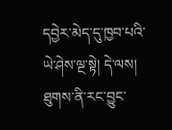དབྱེར་མེད་དུ་ཁྱབ་པའི་ཡེ་ཤེས་ལྔ་སྟེ། དེ་ལས། ཐུགས་ནི་རང་བྱུང་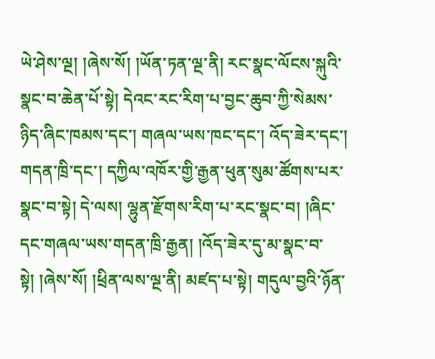ཡེ་ཤེས་ལྔ། །ཞེས་སོ། །ཡོན་ཏན་ལྔ་ནི། རང་སྣང་ལོངས་སྐུའི་སྣང་བ་ཆེན་པོ་སྟེ། དེའང་རང་རིག་པ་བྱང་ཆུབ་ཀྱི་སེམས་ཉིད་ཞིང་ཁམས་དང་། གཞལ་ཡས་ཁང་དང་། འོད་ཟེར་དང་། གདན་ཁྲི་དང་། དཀྱིལ་འཁོར་གྱི་རྒྱན་ཕུན་སུམ་ཚོགས་པར་སྣང་བ་སྟེ། དེ་ལས། ལྷུན་རྫོགས་རིག་པ་རང་སྣང་བ། །ཞིང་དང་གཞལ་ཡས་གདན་ཁྲི་རྒྱན། །འོད་ཟེར་དུ་མ་སྣང་བ་སྟེ། །ཞེས་སོ། །ཕྲིན་ལས་ལྔ་ནི། མཛད་པ་སྟེ། གདུལ་བྱའི་ཉོན་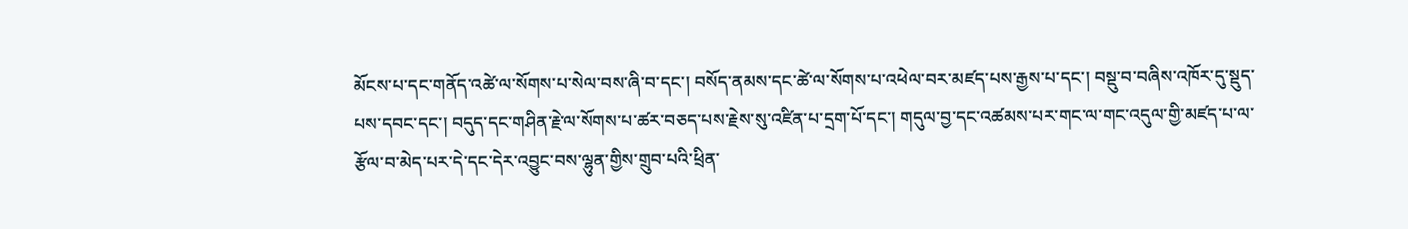མོངས་པ་དང་གནོད་འཚེ་ལ་སོགས་པ་སེལ་བས་ཞི་བ་དང་། བསོད་ནམས་དང་ཚེ་ལ་སོགས་པ་འཕེལ་བར་མཛད་པས་རྒྱས་པ་དང་། བསྡུ་བ་བཞིས་འཁོར་དུ་སྡུད་པས་དབང་དང་། བདུད་དང་གཤིན་རྗེ་ལ་སོགས་པ་ཚར་བཅད་པས་རྗེས་སུ་འཛིན་པ་དྲག་པོ་དང་། གདུལ་བྱ་དང་འཚམས་པར་གང་ལ་གང་འདུལ་གྱི་མཛད་པ་ལ་རྩོལ་བ་མེད་པར་དེ་དང་དེར་འབྱུང་བས་ལྷུན་གྱིས་གྲུབ་པའི་ཕྲིན་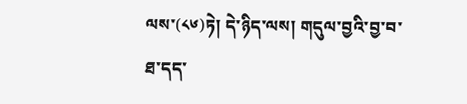ལས་(༨༦)ཏེ། དེ་ཉིད་ལས། གདུལ་བྱའི་བྱ་བ་ཐ་དད་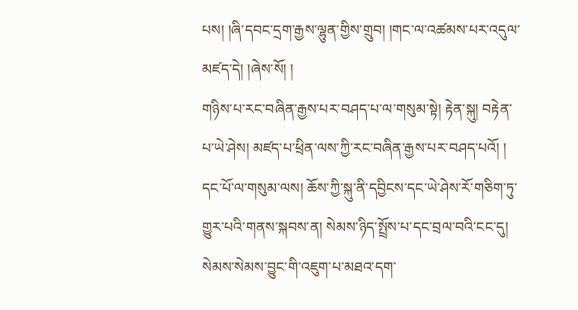པས། །ཞི་དབང་དྲག་རྒྱས་ལྷུན་གྱིས་གྲུབ། །གང་ལ་འཚམས་པར་འདུལ་མཛད་དེ། །ཞེས་སོ། །
གཉིས་པ་རང་བཞིན་རྒྱས་པར་བཤད་པ་ལ་གསུམ་སྟེ། རྟེན་སྐུ། བརྟེན་པ་ཡེ་ཤེས། མཛད་པ་ཕྲིན་ལས་ཀྱི་རང་བཞིན་རྒྱས་པར་བཤད་པའོ། །
དང་པོ་ལ་གསུམ་ལས། ཆོས་ཀྱི་སྐུ་ནི་དབྱིངས་དང་ཡེ་ཤེས་རོ་གཅིག་ཏུ་གྱུར་པའི་གནས་སྐབས་ན། སེམས་ཉིད་སྤྲོས་པ་དང་བྲལ་བའི་ངང་དུ། སེམས་སེམས་བྱུང་གི་འཇུག་པ་མཐའ་དག་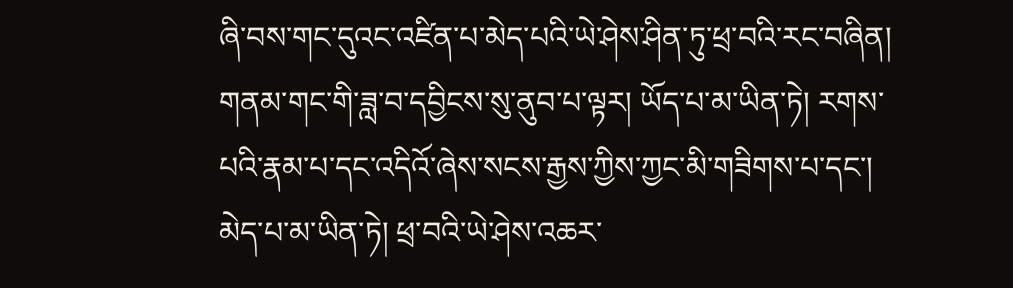ཞི་བས་གང་དུའང་འཛིན་པ་མེད་པའི་ཡེ་ཤེས་ཤིན་ཏུ་ཕྲ་བའི་རང་བཞིན། གནམ་གང་གི་ཟླ་བ་དབྱིངས་སུ་ནུབ་པ་ལྟར། ཡོད་པ་མ་ཡིན་ཏེ། རགས་པའི་རྣམ་པ་དང་འདིའོ་ཞེས་སངས་རྒྱས་ཀྱིས་ཀྱང་མི་གཟིགས་པ་དང་། མེད་པ་མ་ཡིན་ཏེ། ཕྲ་བའི་ཡེ་ཤེས་འཆར་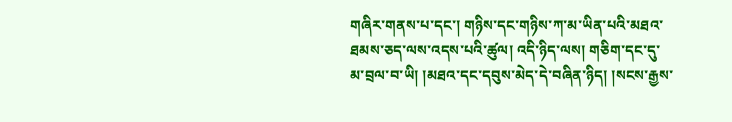གཞིར་གནས་པ་དང་། གཉིས་དང་གཉིས་ཀ་མ་ཡིན་པའི་མཐའ་ཐམས་ཅད་ལས་འདས་པའི་ཚུལ། འདི་ཉིད་ལས། གཅིག་དང་དུ་མ་བྲལ་བ་ཡི། །མཐའ་དང་དབུས་མེད་དེ་བཞིན་ཉིད། །སངས་རྒྱས་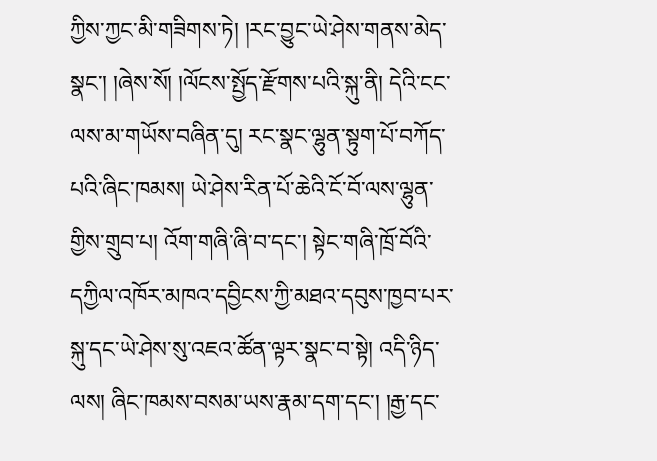ཀྱིས་ཀྱང་མི་གཟིགས་ཏེ། །རང་བྱུང་ཡེ་ཤེས་གནས་མེད་སྣང་། །ཞེས་སོ། །ལོངས་སྤྱོད་རྫོགས་པའི་སྐུ་ནི། དེའི་ངང་ལས་མ་གཡོས་བཞིན་དུ། རང་སྣང་ལྷུན་སྟུག་པོ་བཀོད་པའི་ཞིང་ཁམས། ཡེ་ཤེས་རིན་པོ་ཆེའི་ངོ་བོ་ལས་ལྷུན་གྱིས་གྲུབ་པ། འོག་གཞི་ཞི་བ་དང་། སྟེང་གཞི་ཁྲོ་བོའི་དཀྱིལ་འཁོར་མཁའ་དབྱིངས་ཀྱི་མཐའ་དབུས་ཁྱབ་པར་སྐུ་དང་ཡེ་ཤེས་སུ་འཇའ་ཚོན་ལྟར་སྣང་བ་སྟེ། འདི་ཉིད་ལས། ཞིང་ཁམས་བསམ་ཡས་རྣམ་དག་དང་། །རྒྱ་དང་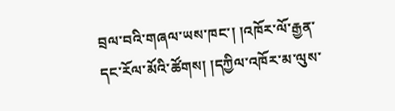བྲལ་བའི་གཞལ་ཡས་ཁང་། །འཁོར་ལོ་རྒྱན་དང་རོལ་མོའི་ཚོགས། །དཀྱིལ་འཁོར་མ་ལུས་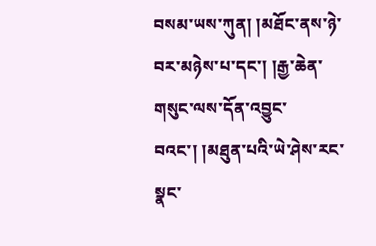བསམ་ཡས་ཀུན། །མཐོང་ནས་ཉེ་བར་མཉེས་པ་དང་། །རྒྱ་ཆེན་གསུང་ལས་དོན་འབྱུང་བའང་། །མཐུན་པའི་ཡེ་ཤེས་རང་སྣང་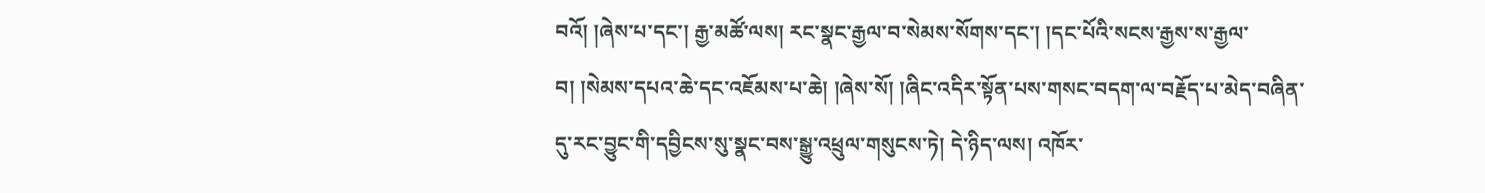བའོ། །ཞེས་པ་དང་། རྒྱ་མཚོ་ལས། རང་སྣང་རྒྱལ་བ་སེམས་སོགས་དང་། །དང་པོའི་སངས་རྒྱས་ས་རྒྱལ་བ། །སེམས་དཔའ་ཆེ་དང་འཇོམས་པ་ཆེ། །ཞེས་སོ། །ཞིང་འདིར་སྟོན་པས་གསང་བདག་ལ་བརྗོད་པ་མེད་བཞིན་དུ་རང་བྱུང་གི་དབྱིངས་སུ་སྣང་བས་སྒྱུ་འཕྲུལ་གསུངས་ཏེ། དེ་ཉིད་ལས། འཁོར་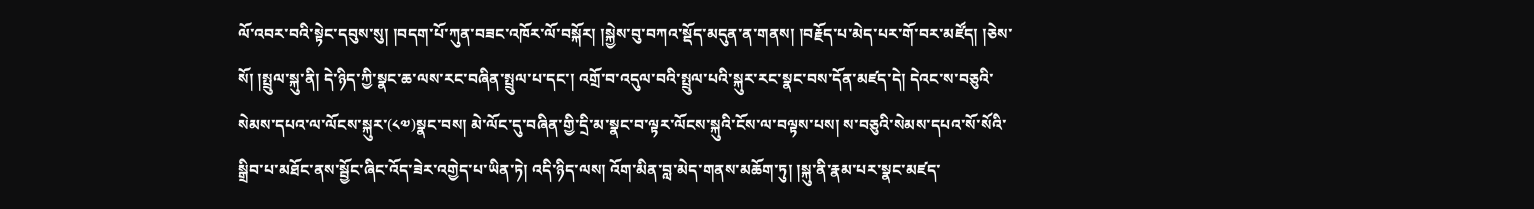ལོ་འབར་བའི་སྟེང་དབུས་སུ། །བདག་པོ་ཀུན་བཟང་འཁོར་ལོ་བསྐོར། །སྐྱེས་བུ་བཀའ་སྡོད་མདུན་ན་གནས། །བརྗོད་པ་མེད་པར་གོ་བར་མཛོད། །ཅེས་སོ། །སྤྲུལ་སྐུ་ནི། དེ་ཉིད་ཀྱི་སྣང་ཆ་ལས་རང་བཞིན་སྤྲུལ་པ་དང་། འགྲོ་བ་འདུལ་བའི་སྤྲུལ་པའི་སྐུར་རང་སྣང་བས་དོན་མཛད་དེ། དེའང་ས་བཅུའི་སེམས་དཔའ་ལ་ལོངས་སྐུར་(༨༧)སྣང་བས། མེ་ལོང་དུ་བཞིན་གྱི་དྲི་མ་སྣང་བ་ལྟར་ལོངས་སྐུའི་ངོས་ལ་བལྟས་པས། ས་བཅུའི་སེམས་དཔའ་སོ་སོའི་སྒྲིབ་པ་མཐོང་ནས་སྦྱོང་ཞིང་འོད་ཟེར་འགྱེད་པ་ཡིན་ཏེ། འདི་ཉིད་ལས། འོག་མིན་བླ་མེད་གནས་མཆོག་ཏུ། །སྐུ་ནི་རྣམ་པར་སྣང་མཛད་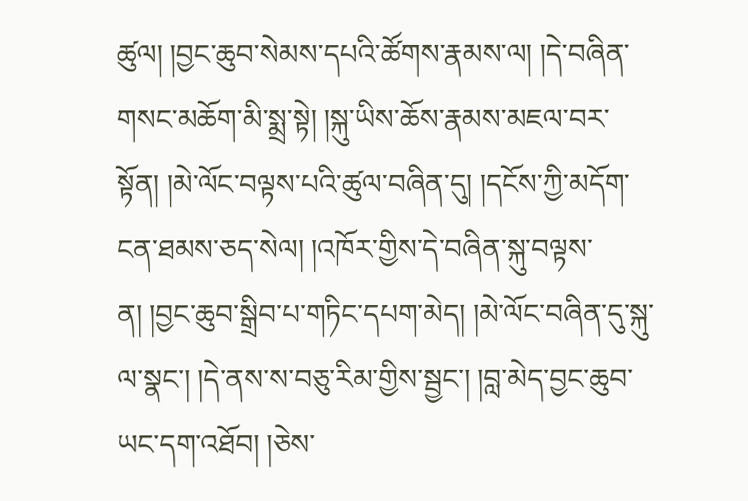ཚུལ། །བྱང་ཆུབ་སེམས་དཔའི་ཚོགས་རྣམས་ལ། །དེ་བཞིན་གསང་མཆོག་མི་སྨྲ་སྟེ། །སྐུ་ཡིས་ཆོས་རྣམས་མཇལ་བར་སྟོན། །མེ་ལོང་བལྟས་པའི་ཚུལ་བཞིན་དུ། །དངོས་ཀྱི་མདོག་ངན་ཐམས་ཅད་སེལ། །འཁོར་གྱིས་དེ་བཞིན་སྐུ་བལྟས་ན། །བྱང་ཆུབ་སྒྲིབ་པ་གཏིང་དཔག་མེད། །མེ་ལོང་བཞིན་དུ་སྐུ་ལ་སྣང་། །དེ་ནས་ས་བཅུ་རིམ་གྱིས་སྦྱང་། །བླ་མེད་བྱང་ཆུབ་ཡང་དག་འཐོབ། །ཅེས་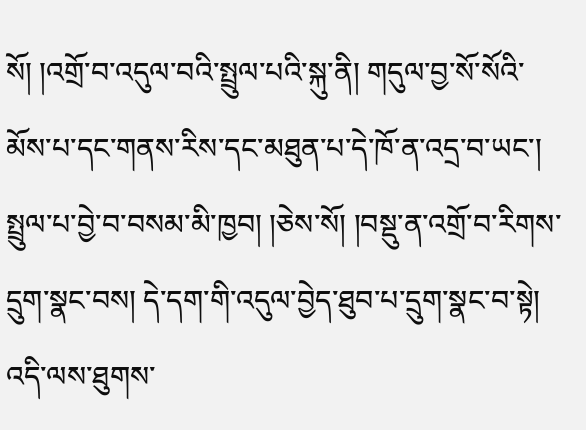སོ། །འགྲོ་བ་འདུལ་བའི་སྤྲུལ་པའི་སྐུ་ནི། གདུལ་བྱ་སོ་སོའི་མོས་པ་དང་གནས་རིས་དང་མཐུན་པ་དེ་ཁོ་ན་འདྲ་བ་ཡང་། སྤྲུལ་པ་བྱེ་བ་བསམ་མི་ཁྱབ། །ཅེས་སོ། །བསྡུ་ན་འགྲོ་བ་རིགས་དྲུག་སྣང་བས། དེ་དག་གི་འདུལ་བྱེད་ཐུབ་པ་དྲུག་སྣང་བ་སྟེ། འདི་ལས་ཐུགས་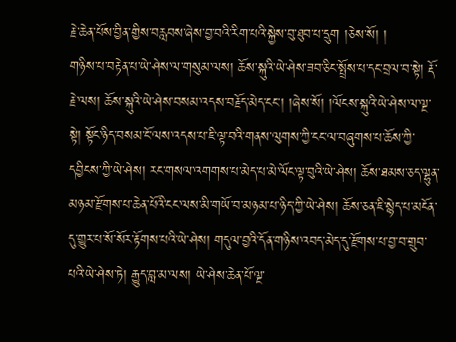རྗེ་ཆེན་པོས་བྱིན་གྱིས་བརླབས་ཞེས་བྱ་བའི་རིག་པའི་སྐྱེས་བུ་ཐུབ་པ་དྲུག །ཅེས་སོ། །
གཉིས་པ་བརྟེན་པ་ཡེ་ཤེས་ལ་གསུམ་ལས། ཆོས་སྐུའི་ཡེ་ཤེས་ཟབ་ཅིང་སྤྲོས་པ་དང་བྲལ་བ་སྟེ། རྡོ་རྗེ་ལས། ཆོས་སྐུའི་ཡེ་ཤེས་བསམ་འདས་བརྗོད་མེད་ངང་། །ཞེས་སོ། །ལོངས་སྐུའི་ཡེ་ཤེས་ལ་ལྔ་སྟེ། སྟོང་ཉིད་བསམ་ངོ་ལས་འདས་པ་ཇི་ལྟ་བའི་གནས་ལུགས་ཀྱི་ངང་ལ་བཞུགས་པ་ཆོས་ཀྱི་དབྱིངས་ཀྱི་ཡེ་ཤེས། རང་གསལ་འགགས་པ་མེད་པ་མེ་ལོང་ལྟ་བུའི་ཡེ་ཤེས། ཆོས་ཐམས་ཅད་ལྷུན་མཉམ་རྫོགས་པ་ཆེན་པོའི་ངང་ལས་མི་གཡོ་བ་མཉམ་པ་ཉིད་ཀྱི་ཡེ་ཤེས། ཆོས་ཅན་ཇི་སྙེད་པ་མངོན་དུ་གྱུར་པ་སོ་སོར་རྟོགས་པའི་ཡེ་ཤེས། གདུལ་བྱའི་དོན་གཉིས་འབད་མེད་དུ་རྫོགས་པ་བྱ་བ་གྲུབ་པའི་ཡེ་ཤེས་ཏེ། རྒྱུད་བླ་མ་ལས། ཡེ་ཤེས་ཆེན་པོ་ལྔ་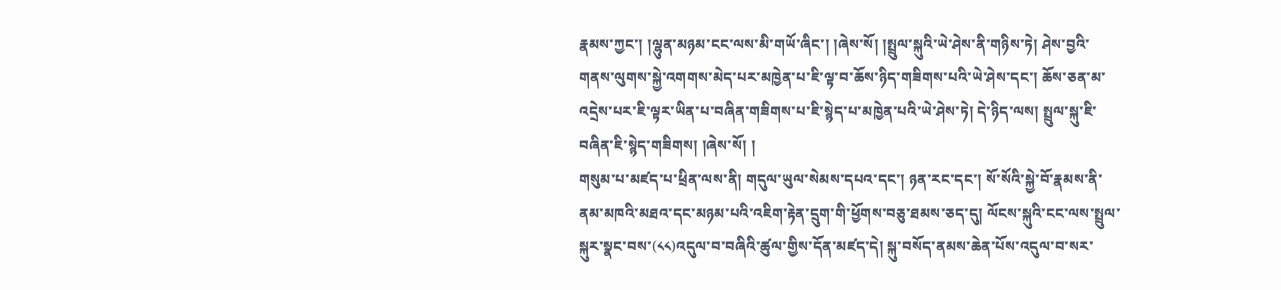རྣམས་ཀྱང་། །ལྷུན་མཉམ་ངང་ལས་མི་གཡོ་ཞིང་། །ཞེས་སོ། །སྤྲུལ་སྐུའི་ཡེ་ཤེས་ནི་གཉིས་ཏེ། ཤེས་བྱའི་གནས་ལུགས་སྐྱེ་འགགས་མེད་པར་མཁྱེན་པ་ཇི་ལྟ་བ་ཆོས་ཉིད་གཟིགས་པའི་ཡེ་ཤེས་དང་། ཆོས་ཅན་མ་འདྲེས་པར་ཇི་ལྟར་ཡིན་པ་བཞིན་གཟིགས་པ་ཇི་སྙེད་པ་མཁྱེན་པའི་ཡེ་ཤེས་ཏེ། དེ་ཉིད་ལས། སྤྲུལ་སྐུ་ཇི་བཞིན་ཇི་སྙེད་གཟིགས། །ཞེས་སོ། །
གསུམ་པ་མཛད་པ་ཕྲིན་ལས་ནི། གདུལ་ཡུལ་སེམས་དཔའ་དང་། ཉན་རང་དང་། སོ་སོའི་སྐྱེ་བོ་རྣམས་ནི་ནམ་མཁའི་མཐའ་དང་མཉམ་པའི་འཇིག་རྟེན་དྲུག་གི་ཕྱོགས་བཅུ་ཐམས་ཅད་དུ། ལོངས་སྐུའི་ངང་ལས་སྤྲུལ་སྐུར་སྣང་བས་(༨༨)འདུལ་བ་བཞིའི་ཚུལ་གྱིས་དོན་མཛད་དེ། སྐུ་བསོད་ནམས་ཆེན་པོས་འདུལ་བ་སར་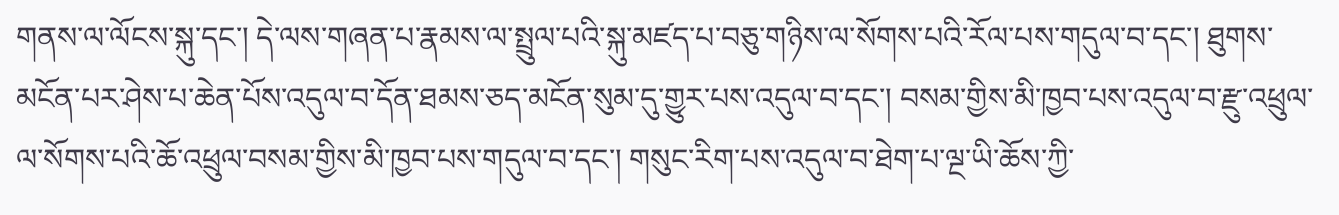གནས་ལ་ལོངས་སྐུ་དང་། དེ་ལས་གཞན་པ་རྣམས་ལ་སྤྲུལ་པའི་སྐུ་མཛད་པ་བཅུ་གཉིས་ལ་སོགས་པའི་རོལ་པས་གདུལ་བ་དང་། ཐུགས་མངོན་པར་ཤེས་པ་ཆེན་པོས་འདུལ་བ་དོན་ཐམས་ཅད་མངོན་སུམ་དུ་གྱུར་པས་འདུལ་བ་དང་། བསམ་གྱིས་མི་ཁྱབ་པས་འདུལ་བ་རྫུ་འཕྲུལ་ལ་སོགས་པའི་ཆོ་འཕྲུལ་བསམ་གྱིས་མི་ཁྱབ་པས་གདུལ་བ་དང་། གསུང་རིག་པས་འདུལ་བ་ཐེག་པ་ལྔ་ཡི་ཆོས་ཀྱི་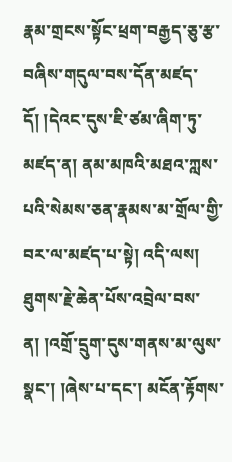རྣམ་གྲངས་སྟོང་ཕྲག་བརྒྱད་ཅུ་རྩ་བཞིས་གདུལ་བས་དོན་མཛད་དོ། །དེའང་དུས་ཇི་ཙམ་ཞིག་ཏུ་མཛད་ན། ནམ་མཁའི་མཐའ་ཀླས་པའི་སེམས་ཅན་རྣམས་མ་གྲོལ་གྱི་བར་ལ་མཛད་པ་སྟེ། འདི་ལས། ཐུགས་རྗེ་ཆེན་པོས་འབྲེལ་བས་ན། །འགྲོ་དྲུག་དུས་གནས་མ་ལུས་སྣང་། །ཞེས་པ་དང་། མངོན་རྟོགས་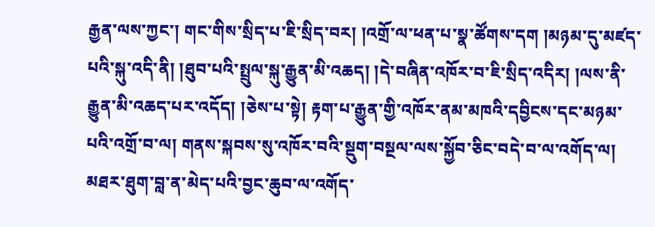རྒྱན་ལས་ཀྱང་། གང་གིས་སྲིད་པ་ཇི་སྲིད་བར། །འགྲོ་ལ་ཕན་པ་སྣ་ཚོགས་དག །མཉམ་དུ་མཛད་པའི་སྐུ་འདི་ནི། །ཐུབ་པའི་སྤྲུལ་སྐུ་རྒྱུན་མི་འཆད། །དེ་བཞིན་འཁོར་བ་ཇི་སྲིད་འདིར། །ལས་ནི་རྒྱུན་མི་འཆད་པར་འདོད། །ཅེས་པ་སྟེ། རྟག་པ་རྒྱུན་གྱི་འཁོར་ནམ་མཁའི་དབྱིངས་དང་མཉམ་པའི་འགྲོ་བ་ལ། གནས་སྐབས་སུ་འཁོར་བའི་སྡུག་བསྔལ་ལས་སྐྱོབ་ཅིང་བདེ་བ་ལ་འགོད་ལ། མཐར་ཐུག་བླ་ན་མེད་པའི་བྱང་ཆུབ་ལ་འགོད་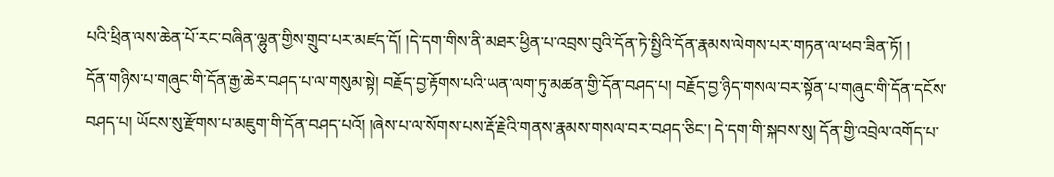པའི་ཕྲིན་ལས་ཆེན་པོ་རང་བཞིན་ལྷུན་གྱིས་གྲུབ་པར་མཛད་དོ། །དེ་དག་གིས་ནི་མཐར་ཕྱིན་པ་འབྲས་བུའི་དོན་ཏེ་སྤྱིའི་དོན་རྣམས་ལེགས་པར་གཏན་ལ་ཕབ་ཟིན་ཏོ། །
དོན་གཉིས་པ་གཞུང་གི་དོན་རྒྱ་ཆེར་བཤད་པ་ལ་གསུམ་སྟེ། བརྗོད་བྱ་རྟོགས་པའི་ཡན་ལག་ཏུ་མཚན་གྱི་དོན་བཤད་པ། བརྗོད་བྱ་ཉིད་གསལ་བར་སྟོན་པ་གཞུང་གི་དོན་དངོས་བཤད་པ། ཡོངས་སུ་རྫོགས་པ་མཇུག་གི་དོན་བཤད་པའོ། །ཞེས་པ་ལ་སོགས་པས་རྡོ་རྗེའི་གནས་རྣམས་གསལ་བར་བཤད་ཅིང་། དེ་དག་གི་སྐབས་སུ། དོན་གྱི་འབྲེལ་འགོད་པ་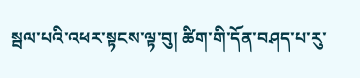སྦལ་པའི་འཕར་སྟངས་ལྟ་བུ། ཚིག་གི་དོན་བཤད་པ་རུ་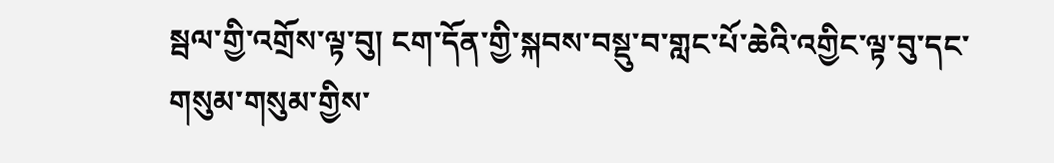སྦལ་གྱི་འགྲོས་ལྟ་བུ། ངག་དོན་གྱི་སྐབས་བསྡུ་བ་གླང་པོ་ཆེའི་འགྱིང་ལྟ་བུ་དང་གསུམ་གསུམ་གྱིས་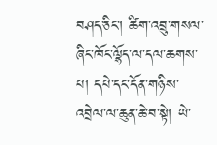བཤད་ཅིང་། ཚིག་འབྲུ་གསལ་ཞིང་ཁོང་ལྷོད་ལ་དལ་ཆགས་པ། དཔེ་དང་དོན་གཉིས་འབྲེལ་ལ་ཆུན་ཆེ་བ་སྟེ། ཡེ་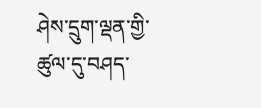ཤེས་དྲུག་ལྡན་གྱི་ཚུལ་དུ་བཤད་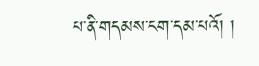པ་ནི་གདམས་ངག་དམ་པའོ། །